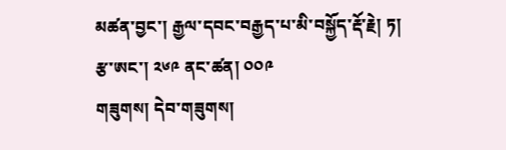མཚན་བྱང་། རྒྱལ་དབང་བརྒྱད་པ་མི་བསྐྱོད་རྡོ་རྗེ། ཏ།
རྩ་ཨང་། ༢༦༩ ནང་ཚན། ༠༠༩
གཟུགས། དེབ་གཟུགས།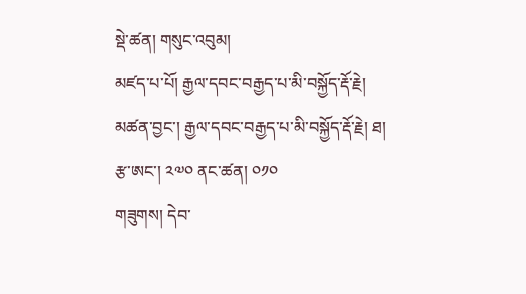སྡེ་ཚན། གསུང་འབུམ།
མཛད་པ་པོ། རྒྱལ་དབང་བརྒྱད་པ་མི་བསྐྱོད་རྡོ་རྗེ།
མཚན་བྱང་། རྒྱལ་དབང་བརྒྱད་པ་མི་བསྐྱོད་རྡོ་རྗེ། ཐ།
རྩ་ཨང་། ༢༧༠ ནང་ཚན། ༠༡༠
གཟུགས། དེབ་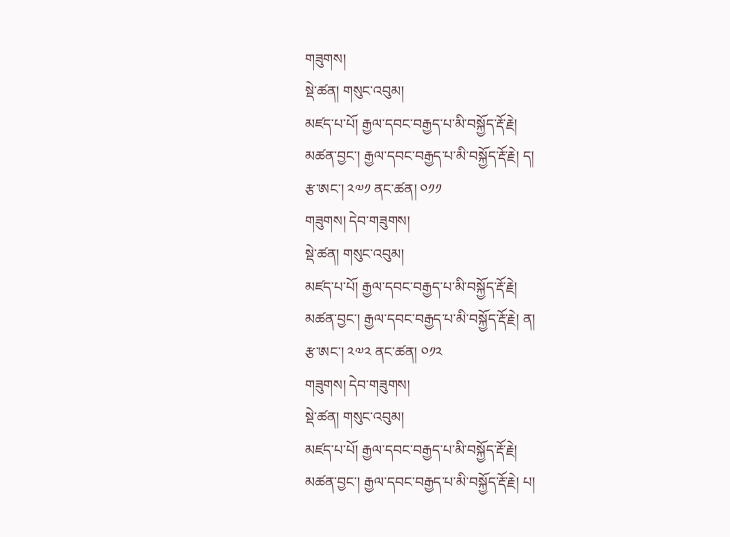གཟུགས།
སྡེ་ཚན། གསུང་འབུམ།
མཛད་པ་པོ། རྒྱལ་དབང་བརྒྱད་པ་མི་བསྐྱོད་རྡོ་རྗེ།
མཚན་བྱང་། རྒྱལ་དབང་བརྒྱད་པ་མི་བསྐྱོད་རྡོ་རྗེ། ད།
རྩ་ཨང་། ༢༧༡ ནང་ཚན། ༠༡༡
གཟུགས། དེབ་གཟུགས།
སྡེ་ཚན། གསུང་འབུམ།
མཛད་པ་པོ། རྒྱལ་དབང་བརྒྱད་པ་མི་བསྐྱོད་རྡོ་རྗེ།
མཚན་བྱང་། རྒྱལ་དབང་བརྒྱད་པ་མི་བསྐྱོད་རྡོ་རྗེ། ན།
རྩ་ཨང་། ༢༧༢ ནང་ཚན། ༠༡༢
གཟུགས། དེབ་གཟུགས།
སྡེ་ཚན། གསུང་འབུམ།
མཛད་པ་པོ། རྒྱལ་དབང་བརྒྱད་པ་མི་བསྐྱོད་རྡོ་རྗེ།
མཚན་བྱང་། རྒྱལ་དབང་བརྒྱད་པ་མི་བསྐྱོད་རྡོ་རྗེ། པ།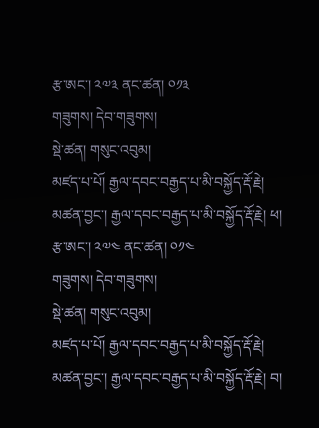རྩ་ཨང་། ༢༧༣ ནང་ཚན། ༠༡༣
གཟུགས། དེབ་གཟུགས།
སྡེ་ཚན། གསུང་འབུམ།
མཛད་པ་པོ། རྒྱལ་དབང་བརྒྱད་པ་མི་བསྐྱོད་རྡོ་རྗེ།
མཚན་བྱང་། རྒྱལ་དབང་བརྒྱད་པ་མི་བསྐྱོད་རྡོ་རྗེ། ཕ།
རྩ་ཨང་། ༢༧༤ ནང་ཚན། ༠༡༤
གཟུགས། དེབ་གཟུགས།
སྡེ་ཚན། གསུང་འབུམ།
མཛད་པ་པོ། རྒྱལ་དབང་བརྒྱད་པ་མི་བསྐྱོད་རྡོ་རྗེ།
མཚན་བྱང་། རྒྱལ་དབང་བརྒྱད་པ་མི་བསྐྱོད་རྡོ་རྗེ། བ།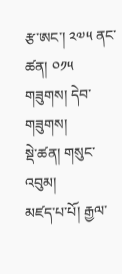རྩ་ཨང་། ༢༧༥ ནང་ཚན། ༠༡༥
གཟུགས། དེབ་གཟུགས།
སྡེ་ཚན། གསུང་འབུམ།
མཛད་པ་པོ། རྒྱལ་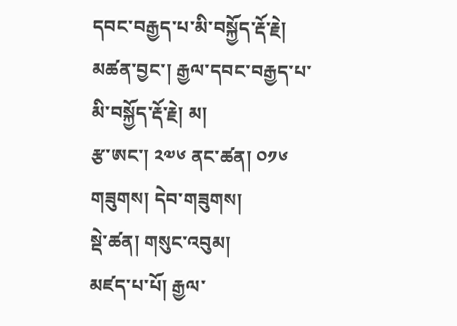དབང་བརྒྱད་པ་མི་བསྐྱོད་རྡོ་རྗེ།
མཚན་བྱང་། རྒྱལ་དབང་བརྒྱད་པ་མི་བསྐྱོད་རྡོ་རྗེ། མ།
རྩ་ཨང་། ༢༧༦ ནང་ཚན། ༠༡༦
གཟུགས། དེབ་གཟུགས།
སྡེ་ཚན། གསུང་འབུམ།
མཛད་པ་པོ། རྒྱལ་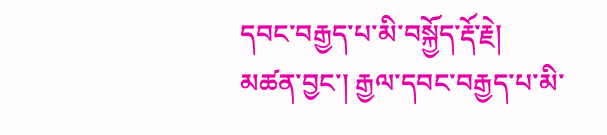དབང་བརྒྱད་པ་མི་བསྐྱོད་རྡོ་རྗེ།
མཚན་བྱང་། རྒྱལ་དབང་བརྒྱད་པ་མི་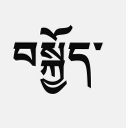བསྐྱོད་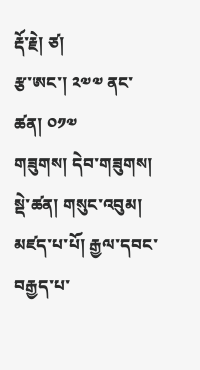རྡོ་རྗེ། ཙ།
རྩ་ཨང་། ༢༧༧ ནང་ཚན། ༠༡༧
གཟུགས། དེབ་གཟུགས།
སྡེ་ཚན། གསུང་འབུམ།
མཛད་པ་པོ། རྒྱལ་དབང་བརྒྱད་པ་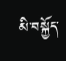མི་བསྐྱོད་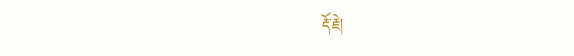རྡོ་རྗེ།